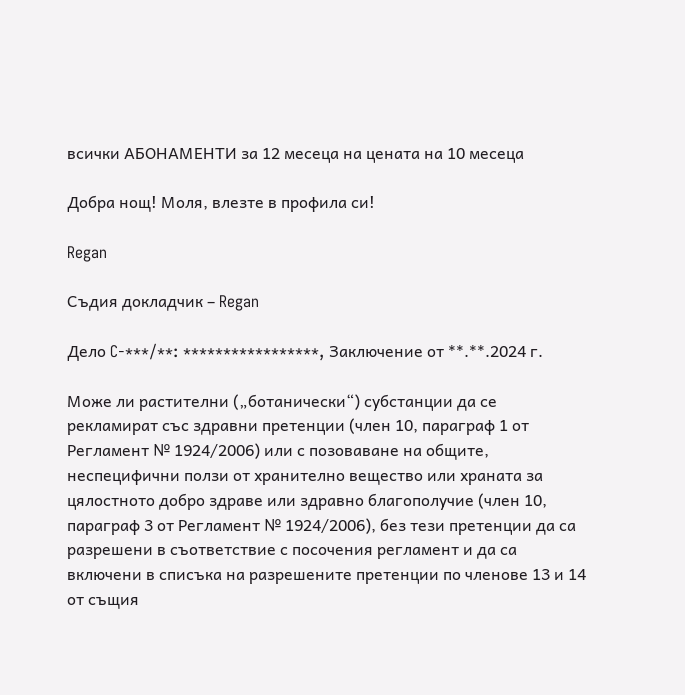всички АБОНАМЕНТИ за 12 месеца на цената на 10 месеца

Добра нощ! Моля, влезте в профила си!

Regan

Съдия докладчик – Regan

Дело C-***/**: *****************, Заключение от **.**.2024 г.

Може ли растителни („ботанически“) субстанции да се рекламират със здравни претенции (член 10, параграф 1 от Регламент № 1924/2006) или с позоваване на общите, неспецифични ползи от хранително вещество или храната за цялостното добро здраве или здравно благополучие (член 10, параграф 3 от Регламент № 1924/2006), без тези претенции да са разрешени в съответствие с посочения регламент и да са включени в списъка на разрешените претенции по членове 13 и 14 от същия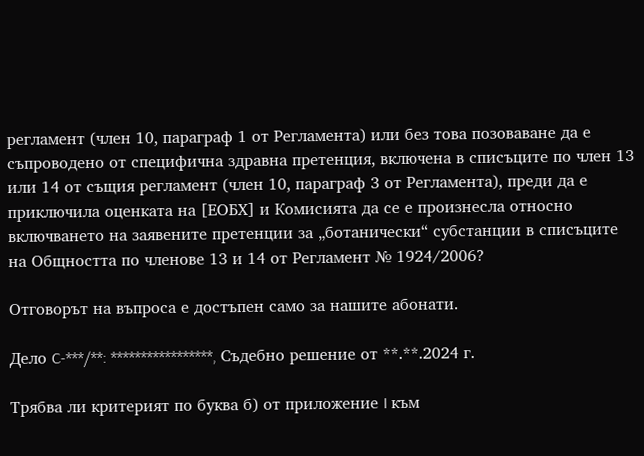регламент (член 10, параграф 1 от Регламента) или без това позоваване да е съпроводено от специфична здравна претенция, включена в списъците по член 13 или 14 от същия регламент (член 10, параграф 3 от Регламента), преди да е приключила оценката на [ЕОБХ] и Комисията да се е произнесла относно включването на заявените претенции за „ботанически“ субстанции в списъците на Общността по членове 13 и 14 от Регламент № 1924/2006?

Отговорът на въпроса е достъпен само за нашите абонати.

Дело C-***/**: *****************, Съдебно решение от **.**.2024 г.

Трябва ли критерият по буква б) от приложение I към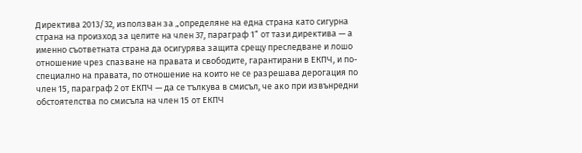Директива 2013/32, използван за „определяне на една страна като сигурна страна на произход за целите на член 37, параграф 1“ от тази директива — а именно съответната страна да осигурява защита срещу преследване и лошо отношение чрез спазване на правата и свободите, гарантирани в ЕКПЧ, и по-специално на правата, по отношение на които не се разрешава дерогация по член 15, параграф 2 от ЕКПЧ — да се тълкува в смисъл, че ако при извънредни обстоятелства по смисъла на член 15 от ЕКПЧ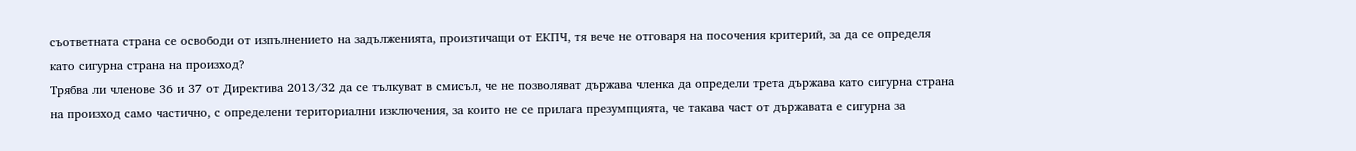съответната страна се освободи от изпълнението на задълженията, произтичащи от ЕКПЧ, тя вече не отговаря на посочения критерий, за да се определя като сигурна страна на произход?
Трябва ли членове 36 и 37 от Директива 2013/32 да се тълкуват в смисъл, че не позволяват държава членка да определи трета държава като сигурна страна на произход само частично, с определени териториални изключения, за които не се прилага презумпцията, че такава част от държавата е сигурна за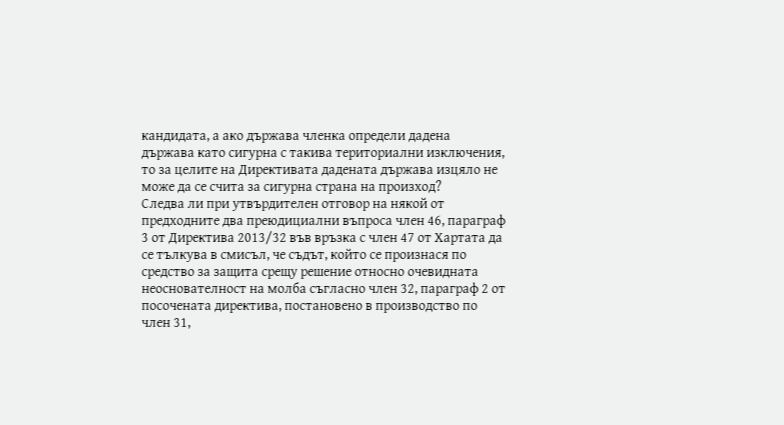кандидата, а ако държава членка определи дадена държава като сигурна с такива териториални изключения, то за целите на Директивата дадената държава изцяло не може да се счита за сигурна страна на произход?
Следва ли при утвърдителен отговор на някой от предходните два преюдициални въпроса член 46, параграф 3 от Директива 2013/32 във връзка с член 47 от Хартата да се тълкува в смисъл, че съдът, който се произнася по средство за защита срещу решение относно очевидната неоснователност на молба съгласно член 32, параграф 2 от посочената директива, постановено в производство по член 31,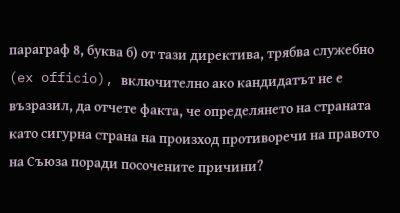параграф 8, буква б) от тази директива, трябва служебно (ex officio), включително ако кандидатът не е възразил, да отчете факта, че определянето на страната като сигурна страна на произход противоречи на правото на Съюза поради посочените причини?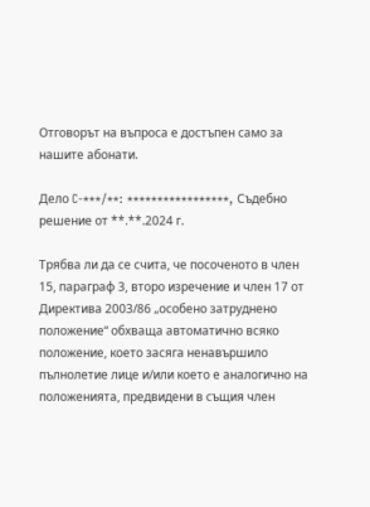Отговорът на въпроса е достъпен само за нашите абонати.

Дело C-***/**: *****************, Съдебно решение от **.**.2024 г.

Трябва ли да се счита, че посоченото в член 15, параграф 3, второ изречение и член 17 от Директива 2003/86 „особено затруднено положение“ обхваща автоматично всяко положение, което засяга ненавършило пълнолетие лице и/или което е аналогично на положенията, предвидени в същия член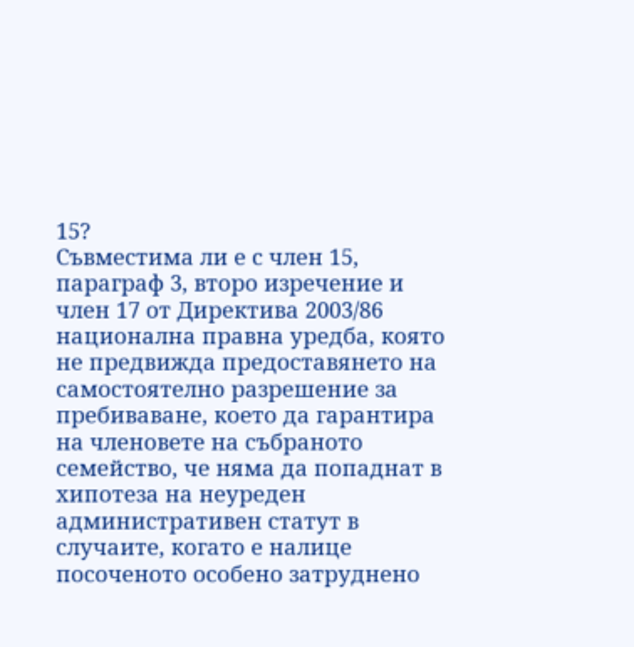15?
Съвместима ли е с член 15, параграф 3, второ изречение и член 17 от Директива 2003/86 национална правна уредба, която не предвижда предоставянето на самостоятелно разрешение за пребиваване, което да гарантира на членовете на събраното семейство, че няма да попаднат в хипотеза на неуреден административен статут в случаите, когато е налице посоченото особено затруднено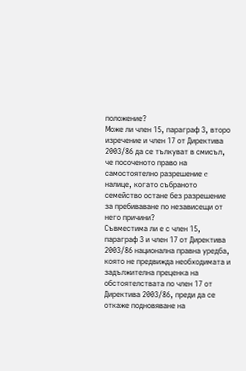положение?
Може ли член 15, параграф 3, второ изречение и член 17 от Директива 2003/86 да се тълкуват в смисъл, че посоченото право на самостоятелно разрешение e налице, когато събраното семейство остане без разрешение за пребиваване по независещи от него причини?
Съвместима ли е с член 15, параграф 3 и член 17 от Директива 2003/86 национална правна уредба, която не предвижда необходимата и задължителна преценка на обстоятелствата по член 17 от Директива 2003/86, преди да се откаже подновяване на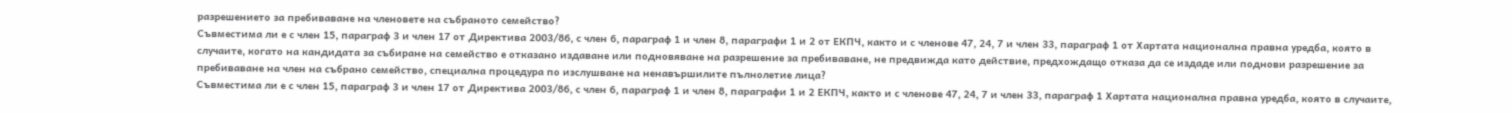разрешението за пребиваване на членовете на събраното семейство?
Съвместима ли е с член 15, параграф 3 и член 17 от Директива 2003/86, с член 6, параграф 1 и член 8, параграфи 1 и 2 от ЕКПЧ, както и с членове 47, 24, 7 и член 33, параграф 1 от Хартата национална правна уредба, която в случаите, когато на кандидата за събиране на семейство е отказано издаване или подновяване на разрешение за пребиваване, не предвижда като действие, предхождащо отказа да се издаде или поднови разрешение за пребиваване на член на събрано семейство, специална процедура по изслушване на ненавършилите пълнолетие лица?
Съвместима ли е с член 15, параграф 3 и член 17 от Директива 2003/86, с член 6, параграф 1 и член 8, параграфи 1 и 2 ЕКПЧ, както и с членове 47, 24, 7 и член 33, параграф 1 Хартата национална правна уредба, която в случаите,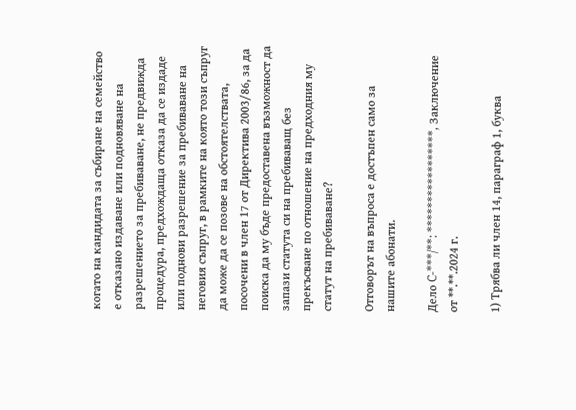когато на кандидата за събиране на семейство е отказано издаване или подновяване на разрешението за пребиваване, не предвижда процедура, предхождаща отказа да се издаде или поднови разрешение за пребиваване на неговия съпруг, в рамките на която този съпруг да може да се позове на обстоятелствата, посочени в член 17 от Директива 2003/86, за да поиска да му бъде предоставена възможност да запази статута си на пребиваващ без прекъсване по отношение на предходния му статут на пребиваване?

Отговорът на въпроса е достъпен само за нашите абонати.

Дело C-***/**: *****************, Заключение от **.**.2024 г.

1) Трябва ли член 14, параграф 1, буква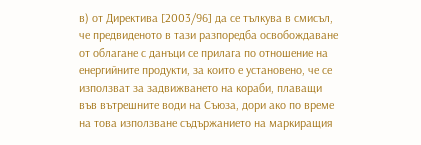в) от Директива [2003/96] да се тълкува в смисъл, че предвиденото в тази разпоредба освобождаване от облагане с данъци се прилага по отношение на енергийните продукти, за които е установено, че се използват за задвижването на кораби, плаващи във вътрешните води на Съюза, дори ако по време на това използване съдържанието на маркиращия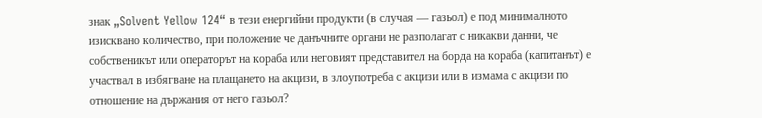знак „Solvent Yellow 124“ в тези енергийни продукти (в случая — газьол) е под минималното изисквано количество, при положение че данъчните органи не разполагат с никакви данни, че собственикът или операторът на кораба или неговият представител на борда на кораба (капитанът) е участвал в избягване на плащането на акцизи, в злоупотреба с акцизи или в измама с акцизи по отношение на държания от него газьол?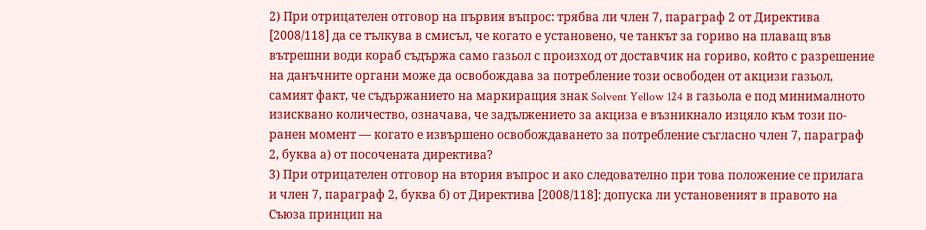2) При отрицателен отговор на първия въпрос: трябва ли член 7, параграф 2 от Директива [2008/118] да се тълкува в смисъл, че когато е установено, че танкът за гориво на плаващ във вътрешни води кораб съдържа само газьол с произход от доставчик на гориво, който с разрешение на данъчните органи може да освобождава за потребление този освободен от акцизи газьол, самият факт, че съдържанието на маркиращия знак Solvent Yellow 124 в газьола е под минималното изисквано количество, означава, че задължението за акциза е възникнало изцяло към този по-ранен момент — когато е извършено освобождаването за потребление съгласно член 7, параграф 2, буква а) от посочената директива?
3) При отрицателен отговор на втория въпрос и ако следователно при това положение се прилага и член 7, параграф 2, буква б) от Директива [2008/118]: допуска ли установеният в правото на Съюза принцип на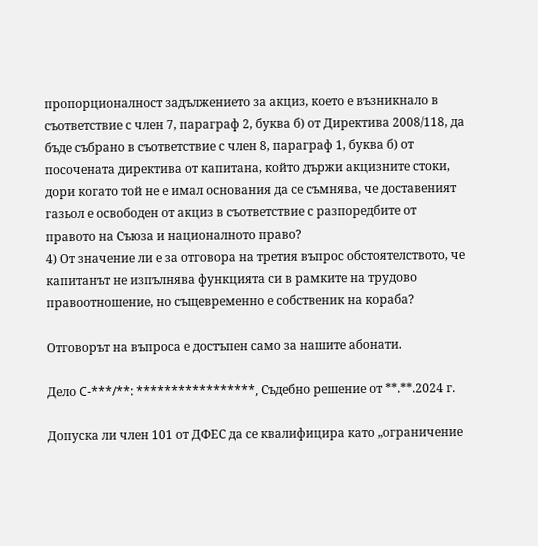пропорционалност задължението за акциз, което е възникнало в съответствие с член 7, параграф 2, буква б) от Директива 2008/118, да бъде събрано в съответствие с член 8, параграф 1, буква б) от посочената директива от капитана, който държи акцизните стоки, дори когато той не е имал основания да се съмнява, че доставеният газьол е освободен от акциз в съответствие с разпоредбите от правото на Съюза и националното право?
4) От значение ли е за отговора на третия въпрос обстоятелството, че капитанът не изпълнява функцията си в рамките на трудово правоотношение, но същевременно е собственик на кораба?

Отговорът на въпроса е достъпен само за нашите абонати.

Дело C-***/**: *****************, Съдебно решение от **.**.2024 г.

Допуска ли член 101 от ДФЕС да се квалифицира като „ограничение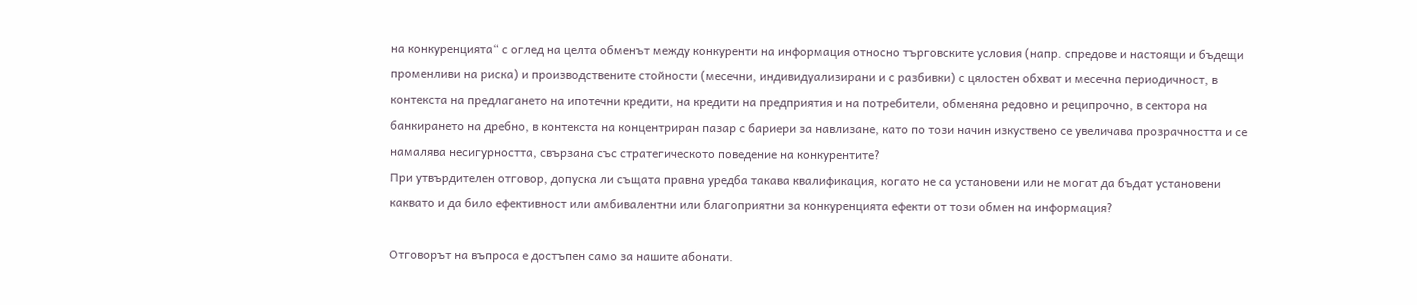на конкуренцията“ с оглед на целта обменът между конкуренти на информация относно търговските условия (напр. спредове и настоящи и бъдещи променливи на риска) и производствените стойности (месечни, индивидуализирани и с разбивки) с цялостен обхват и месечна периодичност, в контекста на предлагането на ипотечни кредити, на кредити на предприятия и на потребители, обменяна редовно и реципрочно, в сектора на банкирането на дребно, в контекста на концентриран пазар с бариери за навлизане, като по този начин изкуствено се увеличава прозрачността и се намалява несигурността, свързана със стратегическото поведение на конкурентите?
При утвърдителен отговор, допуска ли същата правна уредба такава квалификация, когато не са установени или не могат да бъдат установени каквато и да било ефективност или амбивалентни или благоприятни за конкуренцията ефекти от този обмен на информация?

Отговорът на въпроса е достъпен само за нашите абонати.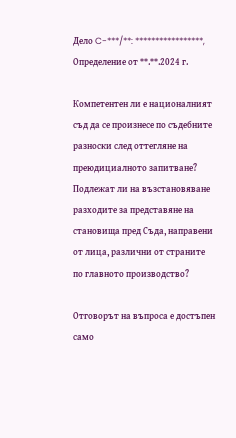Дело C-***/**: *****************, Определение от **.**.2024 г.

Компетентен ли е националният съд да се произнесе по съдебните разноски след оттегляне на преюдициалното запитване?
Подлежат ли на възстановяване разходите за представяне на становища пред Съда, направени от лица, различни от страните по главното производство?

Отговорът на въпроса е достъпен само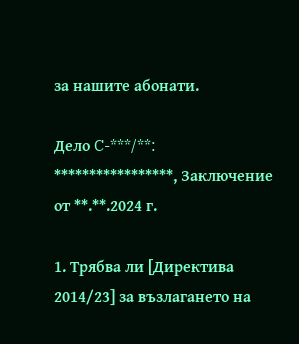за нашите абонати.

Дело C-***/**: *****************, Заключение от **.**.2024 г.

1. Трябва ли [Директива 2014/23] за възлагането на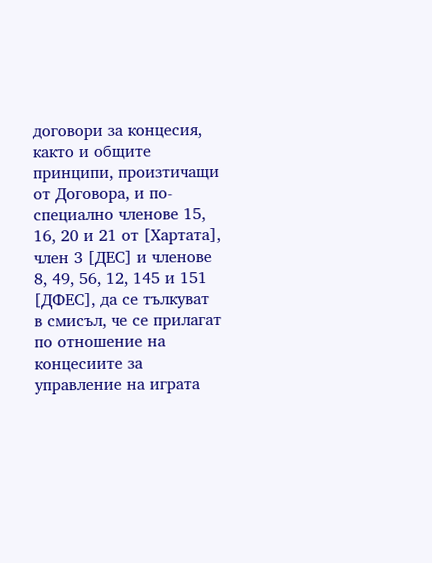договори за концесия, както и общите принципи, произтичащи от Договора, и по-специално членове 15, 16, 20 и 21 от [Хартата], член 3 [ДЕС] и членове 8, 49, 56, 12, 145 и 151 [ДФЕС], да се тълкуват в смисъл, че се прилагат по отношение на концесиите за управление на играта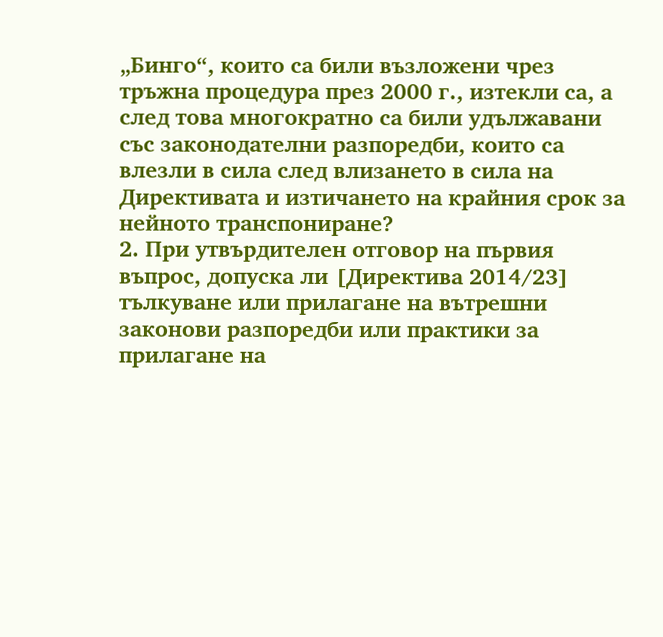„Бинго“, които са били възложени чрез тръжна процедура през 2000 г., изтекли са, а след това многократно са били удължавани със законодателни разпоредби, които са влезли в сила след влизането в сила на Директивата и изтичането на крайния срок за нейното транспониране?
2. При утвърдителен отговор на първия въпрос, допуска ли [Директива 2014/23] тълкуване или прилагане на вътрешни законови разпоредби или практики за прилагане на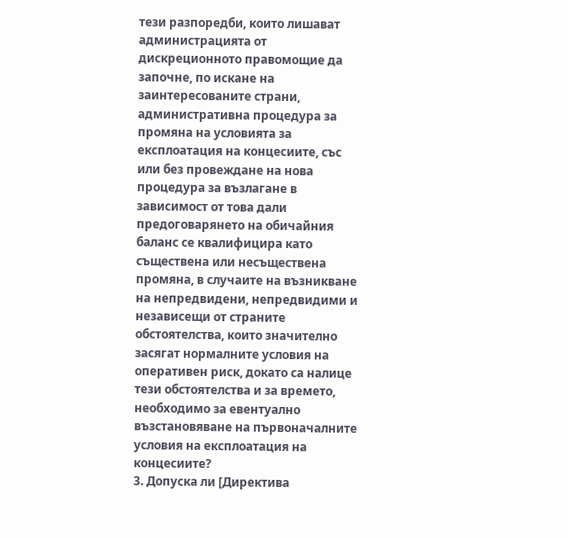тези разпоредби, които лишават администрацията от дискреционното правомощие да започне, по искане на заинтересованите страни, административна процедура за промяна на условията за експлоатация на концесиите, със или без провеждане на нова процедура за възлагане в зависимост от това дали предоговарянето на обичайния баланс се квалифицира като съществена или несъществена промяна, в случаите на възникване на непредвидени, непредвидими и независещи от страните обстоятелства, които значително засягат нормалните условия на оперативен риск, докато са налице тези обстоятелства и за времето, необходимо за евентуално възстановяване на първоначалните условия на експлоатация на концесиите?
3. Допуска ли [Директива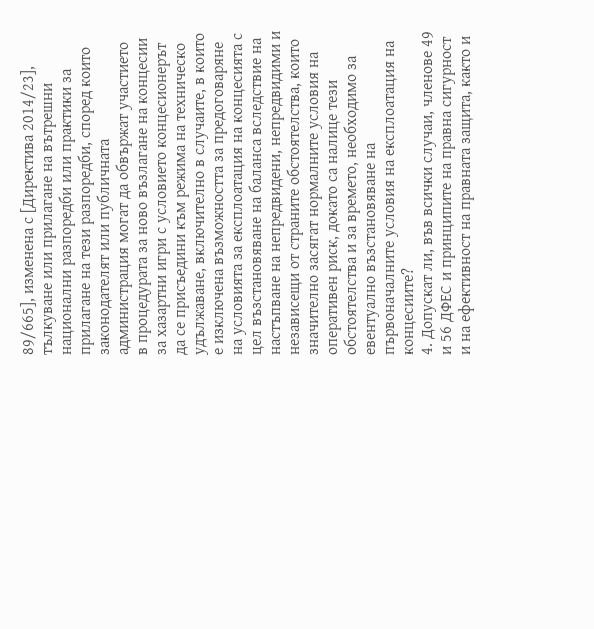89/665], изменена с [Директива 2014/23], тълкуване или прилагане на вътрешни национални разпоредби или практики за прилагане на тези разпоредби, според които законодателят или публичната администрация могат да обвържат участието в процедурата за ново възлагане на концесии за хазартни игри с условието концесионерът да се присъедини към режима на техническо удължаване, включително в случаите, в които е изключена възможността за предоговаряне на условията за експлоатация на концесията с цел възстановяване на баланса вследствие на настъпване на непредвидени, непредвидими и независещи от страните обстоятелства, които значително засягат нормалните условия на оперативен риск, докато са налице тези обстоятелства и за времето, необходимо за евентуално възстановяване на първоначалните условия на експлоатация на концесиите?
4. Допускат ли, във всички случаи, членове 49 и 56 ДФЕС и принципите на правна сигурност и на ефективност на правната защита, както и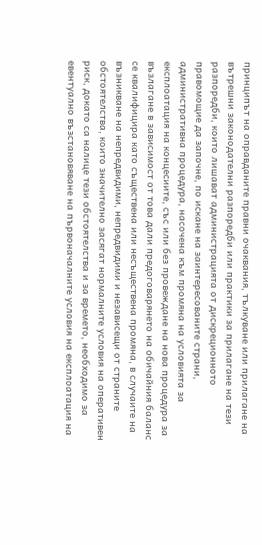принципът на оправданите правни очаквания, тълкуване или прилагане на вътрешни законодателни разпоредби или практики за прилагане на тези разпоредби, които лишават администрацията от дискреционното правомощие да започне, по искане на заинтересованите страни, административна процедура, насочена към промяна на условията за експлоатация на концесиите, със или без провеждане на нова процедура за възлагане в зависимост от това дали предоговарянето на обичайния баланс се квалифицира като съществена или несъществена промяна, в случаите на възникване на непредвидими, непредвидими и независещи от страните обстоятелства, които значително засягат нормалните условия на оперативен риск, докато са налице тези обстоятелства и за времето, необходимо за евентуално възстановяване на първоначалните условия на експлоатация на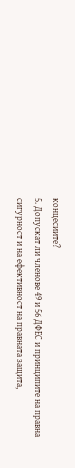концесиите?
5. Допускат ли членове 49 и 56 ДФЕС и принципите на правна сигурност и на ефективност на правната защита,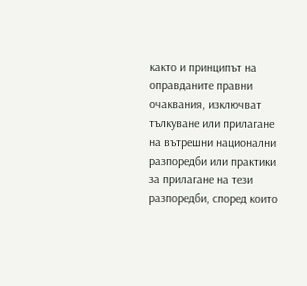както и принципът на оправданите правни очаквания, изключват тълкуване или прилагане на вътрешни национални разпоредби или практики за прилагане на тези разпоредби, според които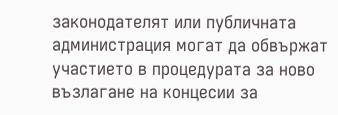законодателят или публичната администрация могат да обвържат участието в процедурата за ново възлагане на концесии за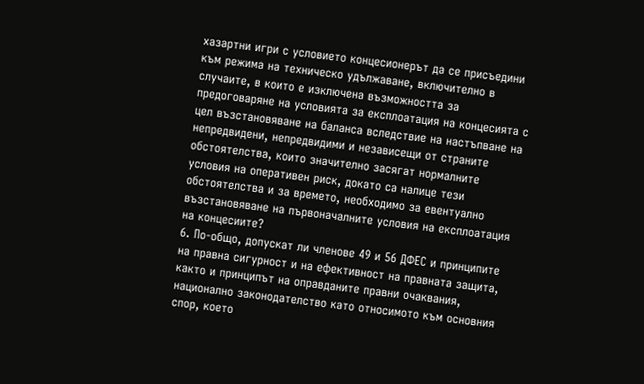хазартни игри с условието концесионерът да се присъедини към режима на техническо удължаване, включително в случаите, в които е изключена възможността за предоговаряне на условията за експлоатация на концесията с цел възстановяване на баланса вследствие на настъпване на непредвидени, непредвидими и независещи от страните обстоятелства, които значително засягат нормалните условия на оперативен риск, докато са налице тези обстоятелства и за времето, необходимо за евентуално възстановяване на първоначалните условия на експлоатация на концесиите?
6. По-общо, допускат ли членове 49 и 56 ДФЕС и принципите на правна сигурност и на ефективност на правната защита, както и принципът на оправданите правни очаквания, национално законодателство като относимото към основния спор, което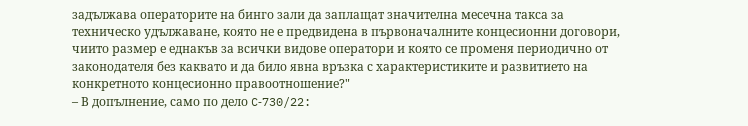задължава операторите на бинго зали да заплащат значителна месечна такса за техническо удължаване, която не е предвидена в първоначалните концесионни договори, чиито размер е еднакъв за всички видове оператори и която се променя периодично от законодателя без каквато и да било явна връзка с характеристиките и развитието на конкретното концесионно правоотношение?"
– В допълнение, само по дело C‑730/22: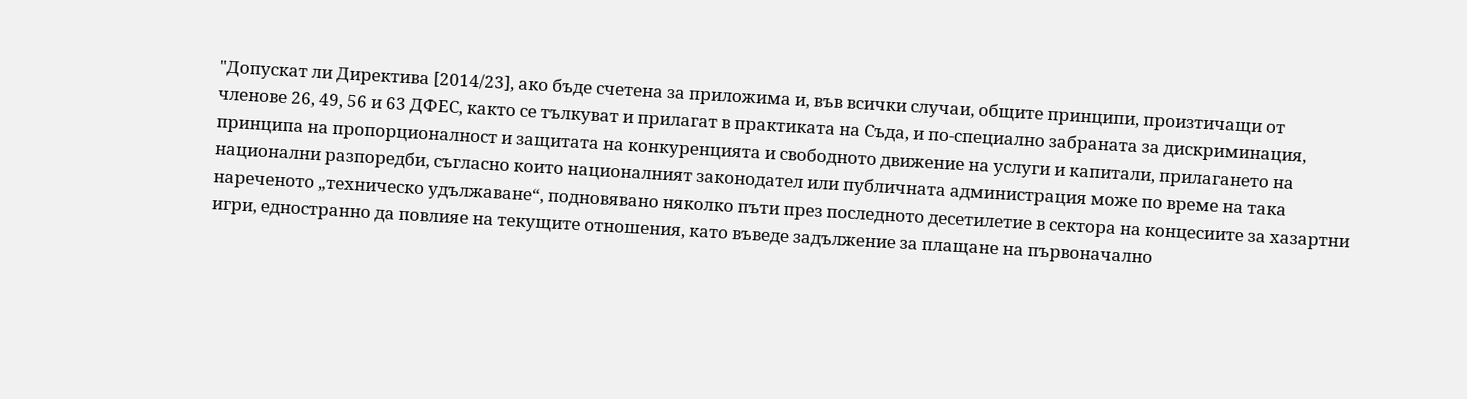"Допускат ли Директива [2014/23], ако бъде счетена за приложима и, във всички случаи, общите принципи, произтичащи от членове 26, 49, 56 и 63 ДФЕС, както се тълкуват и прилагат в практиката на Съда, и по-специално забраната за дискриминация, принципа на пропорционалност и защитата на конкуренцията и свободното движение на услуги и капитали, прилагането на национални разпоредби, съгласно които националният законодател или публичната администрация може по време на така нареченото „техническо удължаване“, подновявано няколко пъти през последното десетилетие в сектора на концесиите за хазартни игри, едностранно да повлияе на текущите отношения, като въведе задължение за плащане на първоначално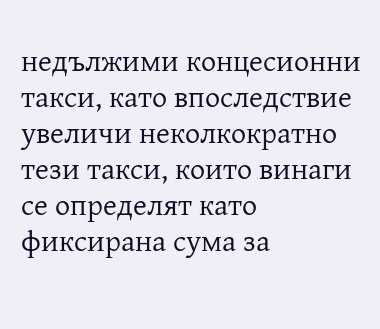недължими концесионни такси, като впоследствие увеличи неколкократно тези такси, които винаги се определят като фиксирана сума за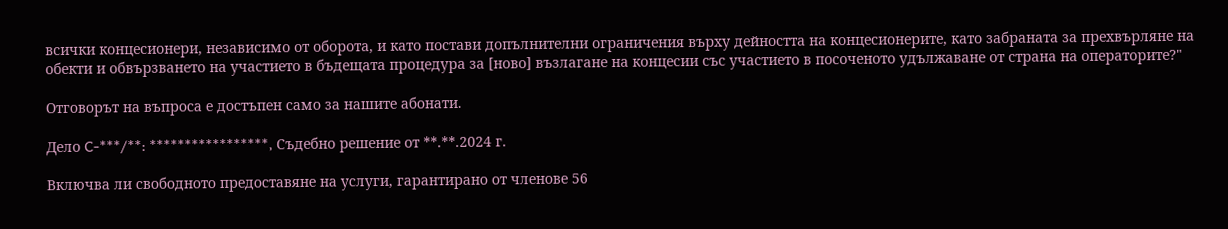всички концесионери, независимо от оборота, и като постави допълнителни ограничения върху дейността на концесионерите, като забраната за прехвърляне на обекти и обвързването на участието в бъдещата процедура за [ново] възлагане на концесии със участието в посоченото удължаване от страна на операторите?"

Отговорът на въпроса е достъпен само за нашите абонати.

Дело C-***/**: *****************, Съдебно решение от **.**.2024 г.

Включва ли свободното предоставяне на услуги, гарантирано от членове 56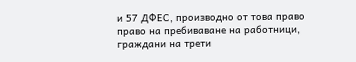и 57 ДФЕС, производно от това право право на пребиваване на работници, граждани на трети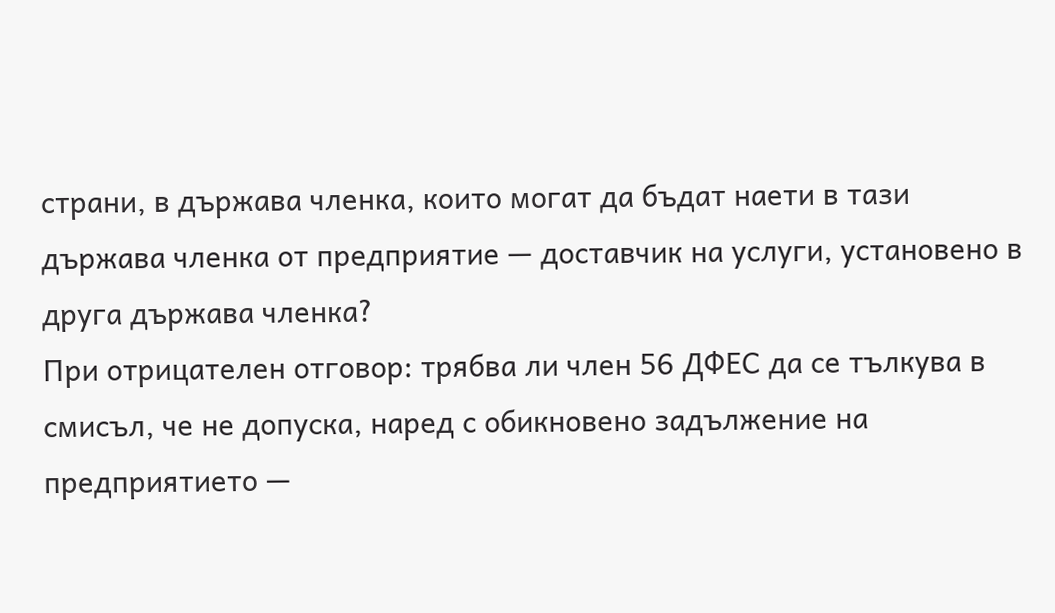страни, в държава членка, които могат да бъдат наети в тази държава членка от предприятие — доставчик на услуги, установено в друга държава членка?
При отрицателен отговор: трябва ли член 56 ДФЕС да се тълкува в смисъл, че не допуска, наред с обикновено задължение на предприятието —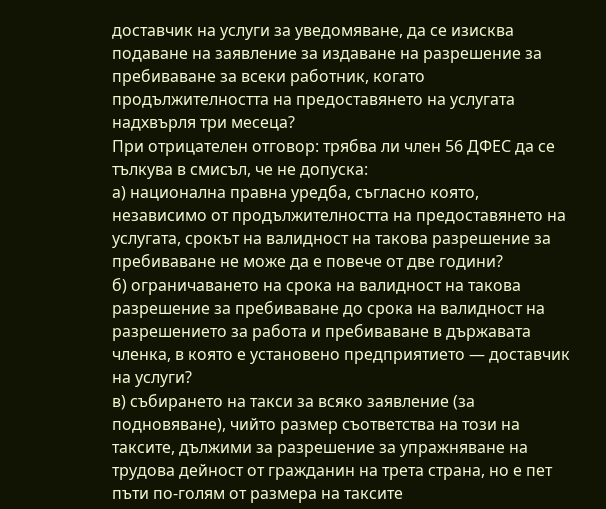доставчик на услуги за уведомяване, да се изисква подаване на заявление за издаване на разрешение за пребиваване за всеки работник, когато продължителността на предоставянето на услугата надхвърля три месеца?
При отрицателен отговор: трябва ли член 56 ДФЕС да се тълкува в смисъл, че не допуска:
а) национална правна уредба, съгласно която, независимо от продължителността на предоставянето на услугата, срокът на валидност на такова разрешение за пребиваване не може да е повече от две години?
б) ограничаването на срока на валидност на такова разрешение за пребиваване до срока на валидност на разрешението за работа и пребиваване в държавата членка, в която е установено предприятието — доставчик на услуги?
в) събирането на такси за всяко заявление (за подновяване), чийто размер съответства на този на таксите, дължими за разрешение за упражняване на трудова дейност от гражданин на трета страна, но е пет пъти по-голям от размера на таксите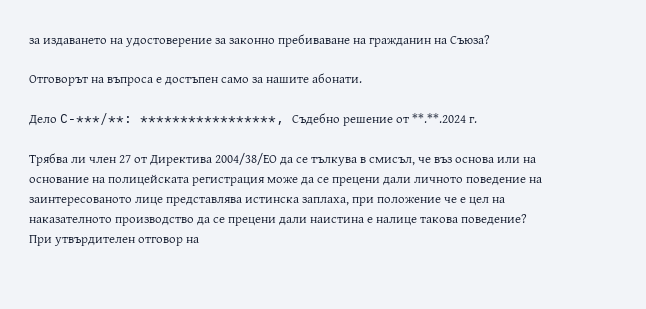за издаването на удостоверение за законно пребиваване на гражданин на Съюза?

Отговорът на въпроса е достъпен само за нашите абонати.

Дело C-***/**: *****************, Съдебно решение от **.**.2024 г.

Трябва ли член 27 от Директива 2004/38/ЕО да се тълкува в смисъл, че въз основа или на основание на полицейската регистрация може да се прецени дали личното поведение на заинтересованото лице представлява истинска заплаха, при положение че е цел на наказателното производство да се прецени дали наистина е налице такова поведение?
При утвърдителен отговор на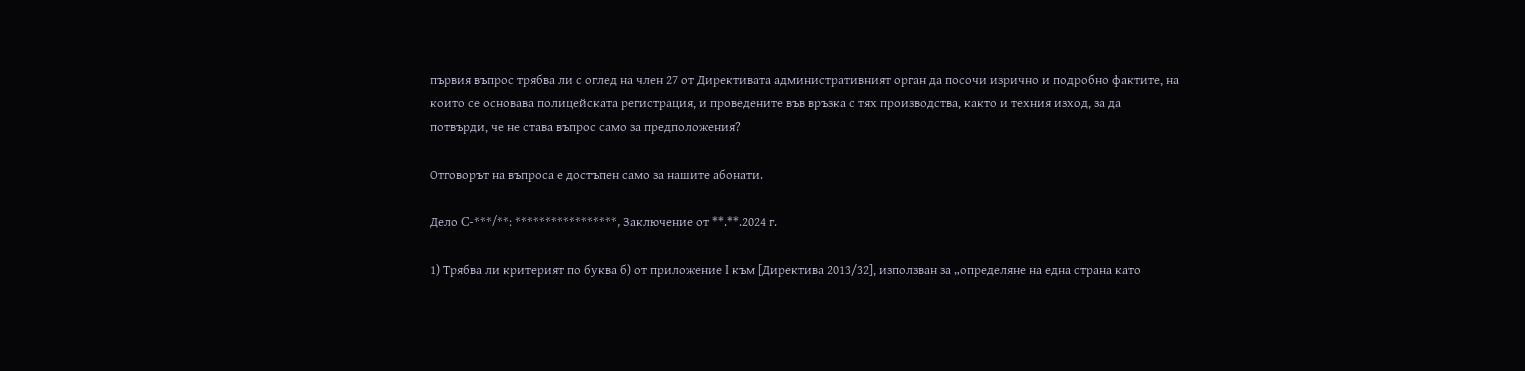първия въпрос трябва ли с оглед на член 27 от Директивата административният орган да посочи изрично и подробно фактите, на които се основава полицейската регистрация, и проведените във връзка с тях производства, както и техния изход, за да потвърди, че не става въпрос само за предположения?

Отговорът на въпроса е достъпен само за нашите абонати.

Дело C-***/**: *****************, Заключение от **.**.2024 г.

1) Трябва ли критерият по буква б) от приложение I към [Директива 2013/32], използван за „определяне на една страна като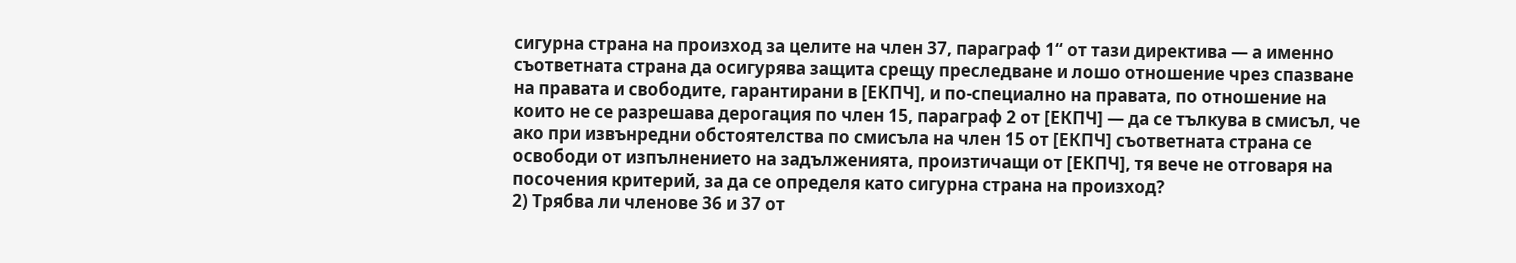сигурна страна на произход за целите на член 37, параграф 1“ от тази директива — а именно съответната страна да осигурява защита срещу преследване и лошо отношение чрез спазване на правата и свободите, гарантирани в [ЕКПЧ], и по-специално на правата, по отношение на които не се разрешава дерогация по член 15, параграф 2 от [ЕКПЧ] — да се тълкува в смисъл, че ако при извънредни обстоятелства по смисъла на член 15 от [ЕКПЧ] съответната страна се освободи от изпълнението на задълженията, произтичащи от [ЕКПЧ], тя вече не отговаря на посочения критерий, за да се определя като сигурна страна на произход?
2) Трябва ли членове 36 и 37 от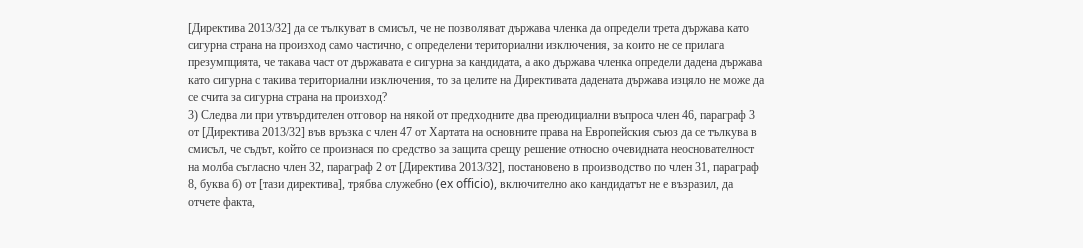[Директива 2013/32] да се тълкуват в смисъл, че не позволяват държава членка да определи трета държава като сигурна страна на произход само частично, с определени териториални изключения, за които не се прилага презумпцията, че такава част от държавата е сигурна за кандидата, а ако държава членка определи дадена държава като сигурна с такива териториални изключения, то за целите на Директивата дадената държава изцяло не може да се счита за сигурна страна на произход?
3) Следва ли при утвърдителен отговор на някой от предходните два преюдициални въпроса член 46, параграф 3 от [Директива 2013/32] във връзка с член 47 от Хартата на основните права на Европейския съюз да се тълкува в смисъл, че съдът, който се произнася по средство за защита срещу решение относно очевидната неоснователност на молба съгласно член 32, параграф 2 от [Директива 2013/32], постановено в производство по член 31, параграф 8, буква б) от [тази директива], трябва служебно (ex officio), включително ако кандидатът не е възразил, да отчете факта,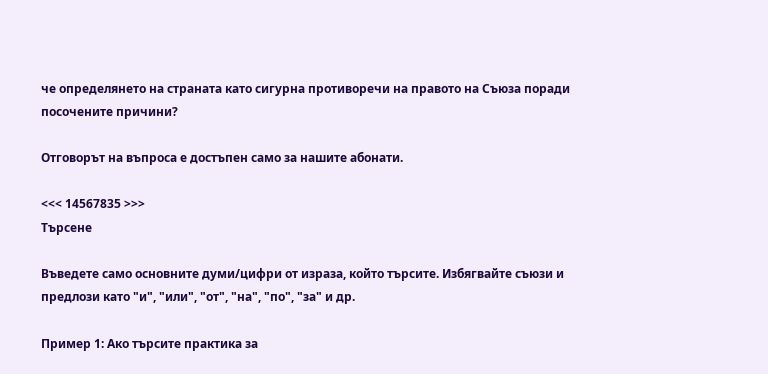че определянето на страната като сигурна противоречи на правото на Съюза поради посочените причини?

Отговорът на въпроса е достъпен само за нашите абонати.

<<< 14567835 >>>
Търсене

Въведете само основните думи/цифри от израза, който търсите. Избягвайте съюзи и предлози като "и", "или", "от", "на", "по", "за" и др.

Пример 1: Ако търсите практика за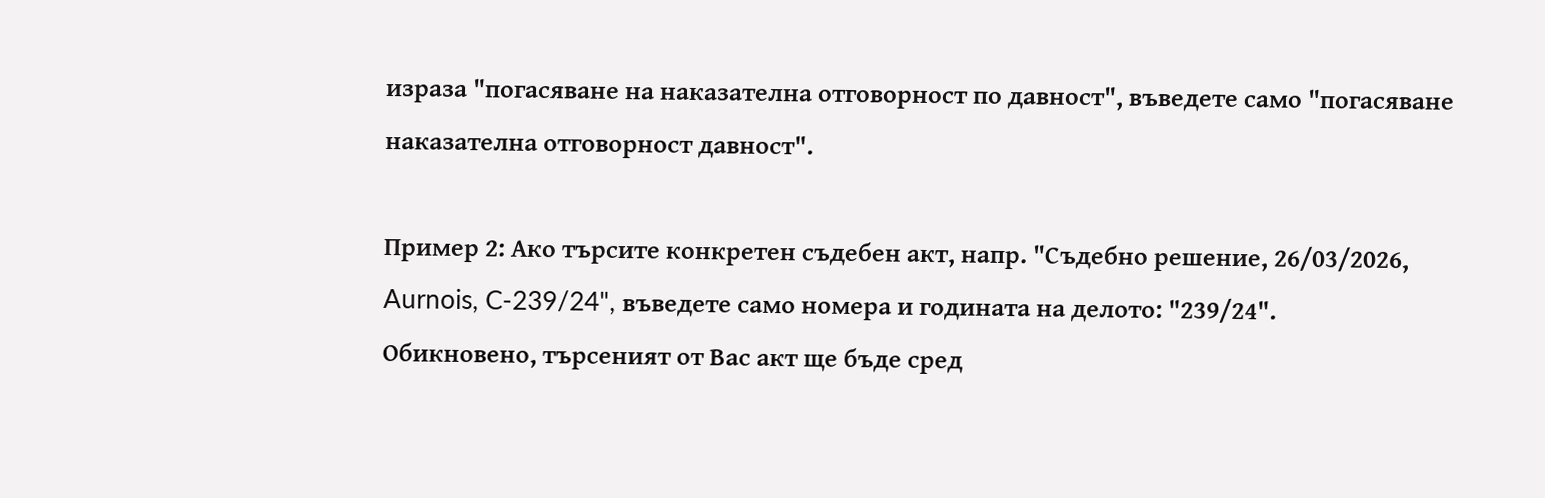израза "погасяване на наказателна отговорност по давност", въведете само "погасяване наказателна отговорност давност".

Пример 2: Ако търсите конкретен съдебен акт, напр. "Съдебно решение, 26/03/2026, Aurnois, C-239/24", въведете само номера и годината на делото: "239/24".
Обикновено, търсеният от Вас акт ще бъде сред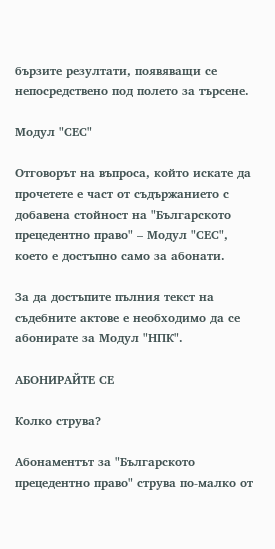бързите резултати, появяващи се непосредствено под полето за търсене.

Модул "СЕС"

Отговорът на въпроса, който искате да прочетете е част от съдържанието с добавена стойност на "Българското прецедентно право" – Модул "СЕС", което е достъпно само за абонати.

За да достъпите пълния текст на съдебните актове е необходимо да се абонирате за Модул "НПК".

АБОНИРАЙТЕ СЕ

Колко струва?

Абонаментът за "Българското прецедентно право" струва по-малко от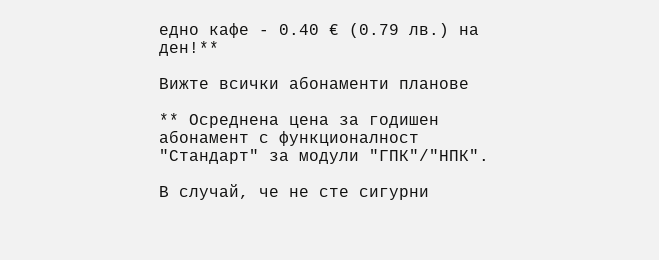едно кафе - 0.40 € (0.79 лв.) на ден!**

Вижте всички абонаменти планове

** Осреднена цена за годишен абонамент с функционалност "Стандарт" за модули "ГПК"/"НПК".

В случай, че не сте сигурни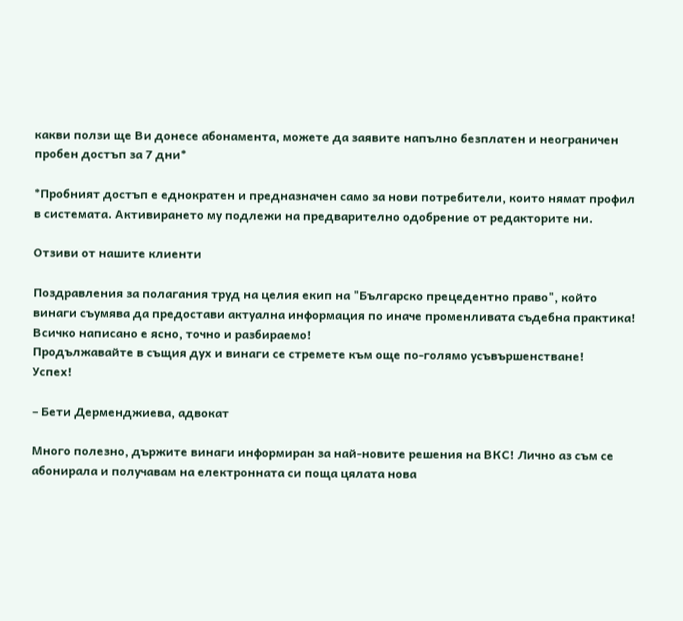какви ползи ще Ви донесе абонамента, можете да заявите напълно безплатен и неограничен пробен достъп за 7 дни*

*Пробният достъп е еднократен и предназначен само за нови потребители, които нямат профил в системата. Активирането му подлежи на предварително одобрение от редакторите ни.

Отзиви от нашите клиенти

Поздравления за полагания труд на целия екип на "Българско прецедентно право", който винаги съумява да предостави актуална информация по иначе променливата съдебна практика! Всичко написано е ясно, точно и разбираемо!
Продължавайте в същия дух и винаги се стремете към още по-голямо усъвършенстване!
Успех!

– Бети Дерменджиева, адвокат

Много полезно, държите винаги информиран за най-новите решения на ВКС! Лично аз съм се абонирала и получавам на електронната си поща цялата нова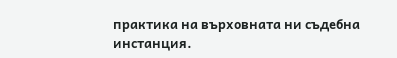практика на върховната ни съдебна инстанция.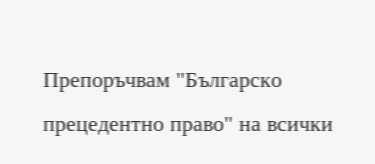Препоръчвам "Българско прецедентно право" на всички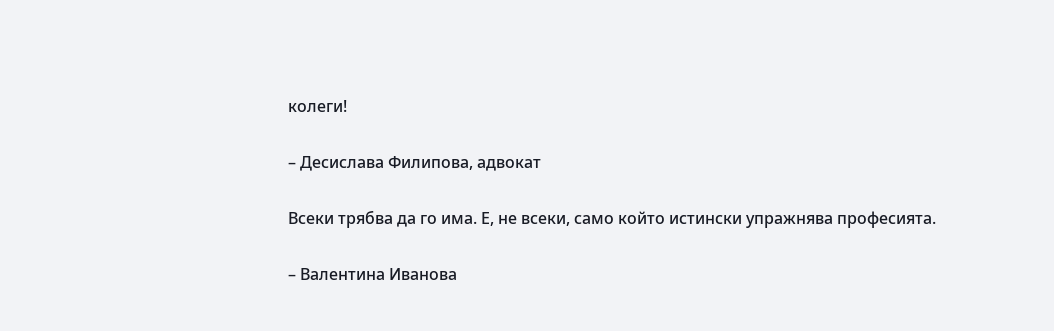колеги!

– Десислава Филипова, адвокат

Всеки трябва да го има. Е, не всеки, само който истински упражнява професията.

– Валентина Иванова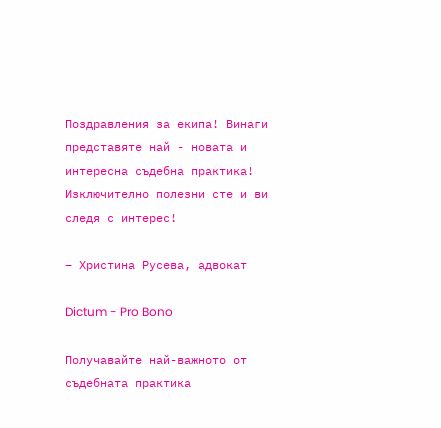Поздравления за екипа! Винаги представяте най - новата и интересна съдебна практика! Изключително полезни сте и ви следя с интерес!

– Христина Русева, адвокат

Dictum - Pro Bono

Получавайте най-важното от съдебната практика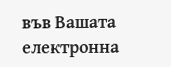във Вашата електронна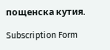пощенска кутия.

Subscription Form